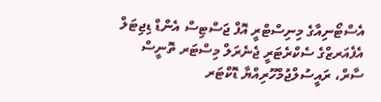އެސްޓޯނިއާގެ މިނިސްޓްރީ އޮފް ޖަސްޓިސް އެންޑް ޑިޖިޓަލް އެފެއަރޒްގެ ސެކްރެޓަރީ ޖެނެރަލް މިސްޓަރ ތޮނީސް ސާރް، ރައީސުލްޖުމްހޫރިއްޔާ ޑޮކްޓަރ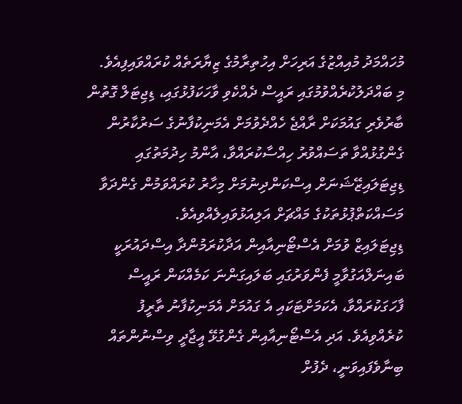މުހައްމަދު މުއިއްޒުގެ އަރިހަށް އިހުތިރާމުގެ ޒިޔާރަތެއް ކުރައްވައިފިއެވެ.
މި ބައްދަލުކުރެއްވުމުގައި ރައީސް ދެއްކެވި ވާހަކަފުޅުގައި، ޑިޖިޓަލް ގޮތުން ބާރުވެރި ގައުމަކަށް ރާއްޖެ ހެއްދެވުމަށް އެމަނިކުފާނުގެ ސަރުކާރުން ގެންގުޅުއްވާ ތަސައްވުރު ހިއްސާކުރައްވާ، އާންމު ހިދުމަތުގައި ޑިޖިޓަލައިޒޭޝަނަށް އިސްކަންދިނުމަށް މިހާރު ކުރައްވަމުން ގެންދަވާ މަސައްކަތްޕުޅުތަކުގެ މައްޗަށް އަލިއަޅުވައިލެއްވިއެވެ.
ޑިޖިޓަލައިޒް ވުމަށް އެސްޓޯނިއާއިން އަދާކުރަމުންދާ އިސްދައުރަކީ ބައިނަލްއަގުވާމީ ފެންވަރުގައި ބަލައިގަންނަ ކަމެއްކަން ރައީސް ފާހަގަކުރައްވާ، އެކަމަށްޓަކައި އެ ގައުމަށް އެމަނިކުފާނު ތާރީފު ކުރެއްވިއެވެ. އަދި އެސްޓޯނިއާއިން ގެންގުޅޭ އީޖާދީ ވިސްނުންތައް ބިނާވެފައިވަނީ، ދެފުށް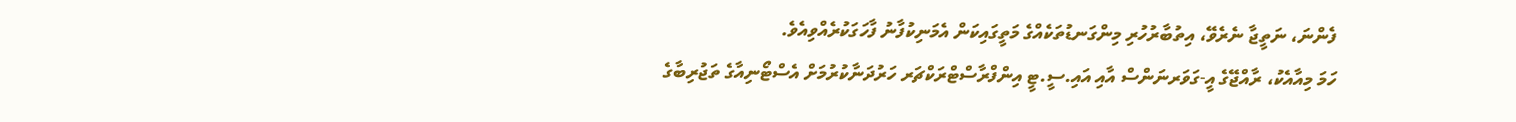ފެންނަ، ނަތީޖާ ނެރެވޭ، އިތުބާރުހުރި މިންގަނޑުތަކެއްގެ މަތީގައިކަން އެމަނިކުފާނު ފާހަގަކުރެއްވިއެވެ.
ހަމަ މިއާއެކު، ރާއްޖޭގެ އީ-ގަވަރނަންސް އާއި އައި.ސީ.ޓީ އިންފްރާސްޓްރަކްޗަރ ހަރުދަނާކުރުމަށް އެސްޓޯނިއާގެ ތަޖުރިބާގެ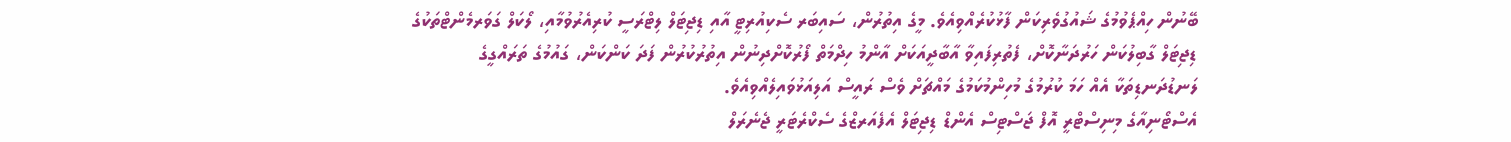ބޭނުން ހިއްޕެވުމުގެ ޝައުގުވެރިކަން ފާޅުކުރެއްވިއެވެ. މީގެ އިތުރުން، ސައިބަރ ސެކިއުރިޓީ އާއި ޑިޖިޓަލް ލިޓްރަސީ ކުރިއެރުވުމާއި، ލޯކަލް ގަވަރމެންޓްތަކުގެ ޑިޖިޓަލް ގާބިލުކަން ހަރުދަނާކޮށް، ފެތުރިފައިވާ އާބާދީއަކަށް އާންމު ހިދްމަތް ފޯރުކޮށްދިނުން އިތުރުކުރުން ފަދަ ކަންކަން، ގައުމުގެ ތަރައްގީގެ ލަނޑުދަނޑިތަކާ އެއް ހަމަ ކުރުމުގެ މުހިންމުކަމުގެ މައްޗަށް ވެސް ރައީސް އަލިއަޅުވައިލެއްވިއެވެ.
އެސްޓޯނިއާގެ މިނިސްޓްރީ އޮފް ޖަސްޓިސް އެންޑް ޑިޖިޓަލް އެފެއަރޒްގެ ސެކްރެޓަރީ ޖެނެރަލް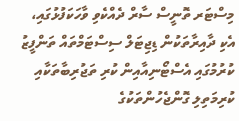މިސްޓަރ ތޮނީސް ސާރް ދެއްކެވި ވާހަކަފުޅުގައި، އެކި ދާއިރާތަކުން ޑިޖިޓަލް ސިސްޓަމްތައް ތަންފީޒު ކުރުމުގައި އެސްޓޯނިއާއިން ކުރި ތަޖުރިބާތަކާއި ކުރިމަތިލި ގޮންޖެހުންތަކުގެ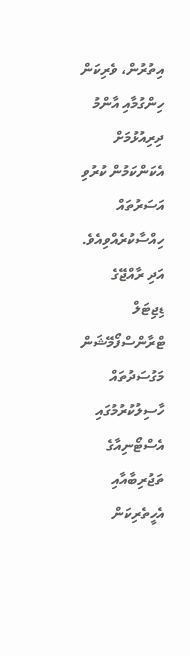އިތުރުން، ވެރިކަން ހިންގުމާއި އާންމު ދިރިއުޅުމަށް އެކަންކަމުން ކުރުވި އަސަރުތައް ހިއްސާކުރެއްވިއެވެ. އަދި ރާއްޖޭގެ ޑިޖިޓަލް ޓްރާންސްފޯމޭޝަން މަގުސަދުތައް ހާސިލުކުރުމުގައި އެސްޓޯނިއާގެ ތަޖުރިބާއާއި އެހީތެރިކަން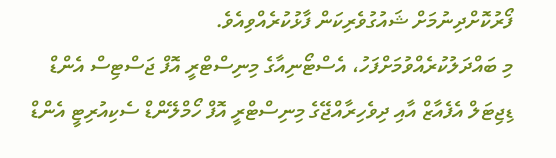ފޯރުކޮށްދިނުމަށް ޝައުގުވެރިކަން ފާޅުކުރެއްވިއެވެ.
މި ބައްދަލުކުރެއްވުމަށްފަހު، އެސްޓޯނިއާގެ މިނިސްޓްރީ އޮފް ޖަސްޓިސް އެންޑް ޑިޖިޓަލް އެފެއާޒް އާއި ދިވެހިރާއްޖޭގެ މިނިސްޓްރީ އޮފް ހޯމްލޭންޑް ސެކިއުރިޓީ އެންޑް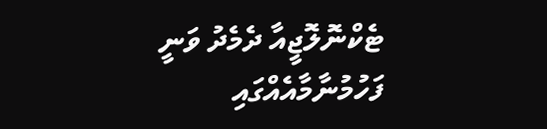ޓެކްނޮލޮޖީއާ ދެމެދު ވަނީ ފަހުމުނާމާއެއްގައި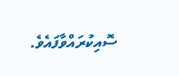ސޮއިކުރައްވާފައެވެ.